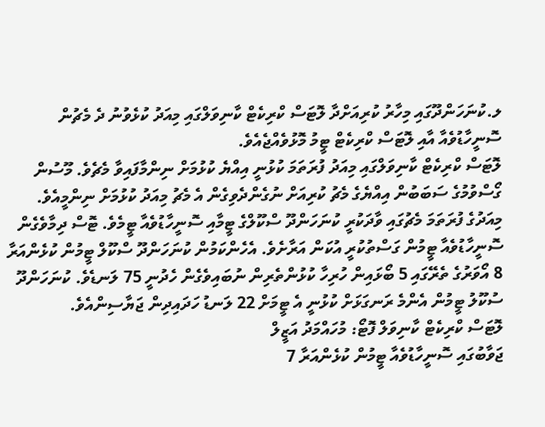ލ.ކުނަހަންދޫގައި މިހާރު ކުރިއަށްދާ ލޮޓަސް ކްރިކެޓް ކާނިވަލްގައި މިއަދު ކުޅެވުނު ދެ މެޗުން ސޮނީހާޑުވެއާ އާއި ލޮޓަސް ކްރިކެޓް ޓީމު މޮޅުވެއްޖެއެވެ.
ލޮޓަސް ކްރިކެޓް ކާނިވަލްގައި މިއަދު ފުރަތަމަ ކުޅުނީ އިއްޔެ ކުޅުމަށް ނިންމާފައިވާ މެޗެވެ. މޫސުން ގޯސްވުމުގެ ސަބަބުން އިއްޔެގެ މެޗު ކުރިއަށް ނުގެންދެވިގެން އެ މެޗު މިއަދު ކުޅުމަށް ނިންމީއެވެ.
މިއަދުގެ ފުރަތަމަ މެޗުގައި ވާދަކުރީ ކުނަހަންދޫ ސްކޫލްގެ ޓީމާއި ސޮނީހާޑުވެއާ ޓީމެވެ. ޓޮސް ދިމާވެގެން ސޮނީހާޑުވެއާ ޓީމުން ގަސްތުކުރީ އުކަން އަރާށެވެ. އެހެންކަމުން ކުނަހަންދޫ ސްކޫލް ޓީމުން ކުޅެންއަރާ 8 އޯވަރުގެ ތެރޭގައި 5 ބޯޅައިން ހުރިހާ ކުޅުންތެރިން ނުބައިވެގެން ހެދުނީ 75 ލަނޑެވެ. ކުނަހަންދޫ ސުކޫލު ޓީމުން އެންމެ ރަނގަޅަށް ކުޅުނީ އެ ޓީމަށް 22 ލަނޑު ހަދައިދިން ޖަޔާސިންއެވެ.
ލޮޓަސް ކްރިކެޓް ކާނިވަލް ފޮޓޯ: މުހައްމަދު އަޒީލް
ޖަވާބުގައި ސޮނީހާޑުވެއާ ޓީމުން ކުޅެންއަރާ 7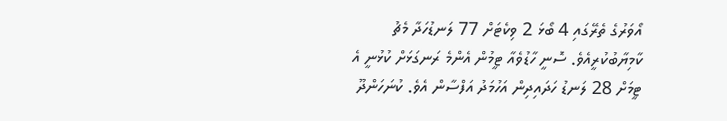އޯވަރުގެ ތެރޭގައި 4 ބޯޅަ 2 ވިކެޓަށް 77 ލަނޑުހަދާ މެޗު ކާމިޔާބުކުރީއެވެ. ސޮނީ ހާޑުވެއާ ޓީމުން އެންމެ ރަނގަޅަށް ކުޅުނީ އެ ޓީމަށް 28 ލަނޑު ހަދައިދިން އަހުމަދު އަފްސާން އެވެ. ކުނަހަންދޫ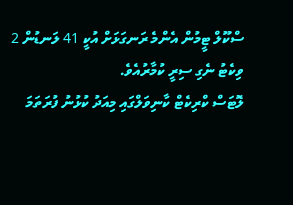ސްކޫލް ޓީމުން އެންމެ ރަނގަޅަށް އުކީ 41 ލަނޑުން 2 ވިކެޓު ނެގި ސިރީ ކުމާރުއެވެ.
ލޮޓަސް ކްރިކެޓް ކާނިވަލްގައި މިއަދު ކުޅުނު ފުރަތަމަ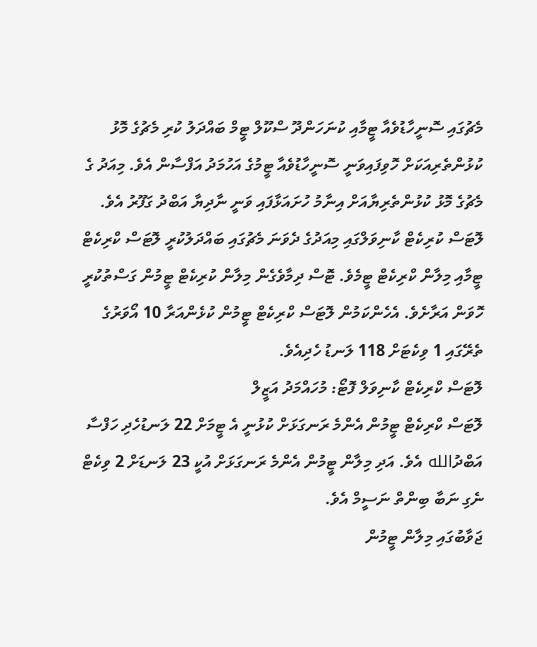މެޗުގައި ސޮނީހާޑުވެއާ ޓީމާއި ކުނަހަންދޫ ސްކޫލް ޓީމް ބައްދަލު ކުރި މެޗުގެ މޮޅު ކުޅުންތެރިއަކަށް ހޮވިފައިވަނީ ސޮނީހާޑުވެއާ ޓީމުގެ އަހުމަދު އަފްސާން އެވެ. މިއަދު ގެ މެޗުގެ މޮޅު ކުޅުންތެރިޔާއަށް އިނާމު ހުށައަޅާފައި ވަނީ ނާދިޔާ އަބްދު ގަފޫރު އެވެ.
ލޮޓަސް ކުރިކެޓް ކާނިވަލްގައި މިއަދުގެ ދެވަނަ މެޗުގައި ބައްދަލުކުރީ ލޮޓަސް ކްރިކެޓް ޓީމާއި މިލާން ކްރިކެޓް ޓީމެވެ. ޓޮސް ދިމާވެގެން މިލާން ކުރިކެޓް ޓީމުން ގަސްތުކުރީ ހޮވަން އަރާށެވެ. އެހެންކަމުން ލޮޓަސް ކްރިކެޓް ޓީމުން ކުޅެންއަރާ 10 އޯވަރުގެ ތެރޭގައި 1 ވިކެޓަށް 118 ލަނޑު ހެދިއެވެ.
ލޮޓަސް ކްރިކެޓް ކާނިވަލް ފޮޓޯ: މުހައްމަދު އަޒީލް
ލޮޓަސް ކްރިކެޓް ޓީމުން އެންމެ ރަނގަޅަށް ކުޅުނީ އެ ޓީމަށް 22 ލަނޑުހެދި ހަފްސާ އަބްދުالله އެވެ. އަދި މިލާން ޓީމުން އެންމެ ރަނގަޅަށް އުކީ 23 ލަނޑަށް 2 ވިކެޓް ނެގި ނަބާ ބިންތް ނަސީމް އެވެ.
ޖަވާބުގައި މިލާން ޓީމުން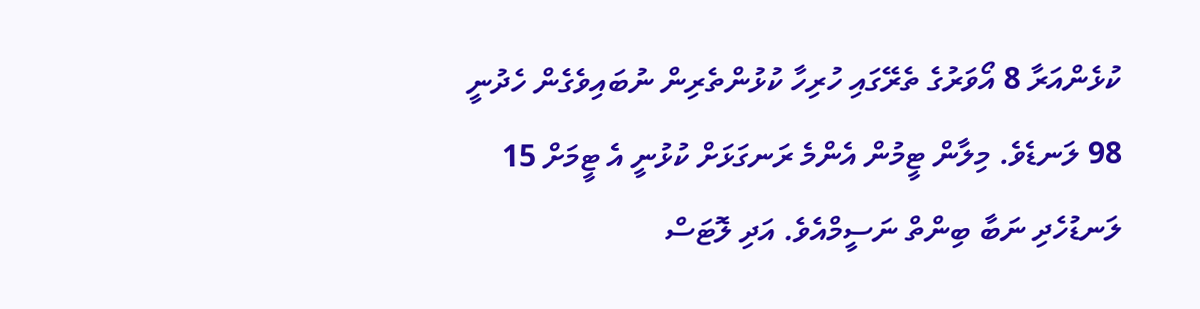ކުޅެންއަރާ 8 އޯވަރުގެ ތެރޭގައި ހުރިހާ ކުޅުންތެރިން ނުބައިވެގެން ހެދުނީ 98 ލަނޑެވެ. މިލާން ޓީމުން އެންމެ ރަނގަޅަށް ކުޅުނީ އެ ޓީމަށް 15 ލަނޑުހެދި ނަބާ ބިންތް ނަސީމްއެވެ. އަދި ލޮޓަސް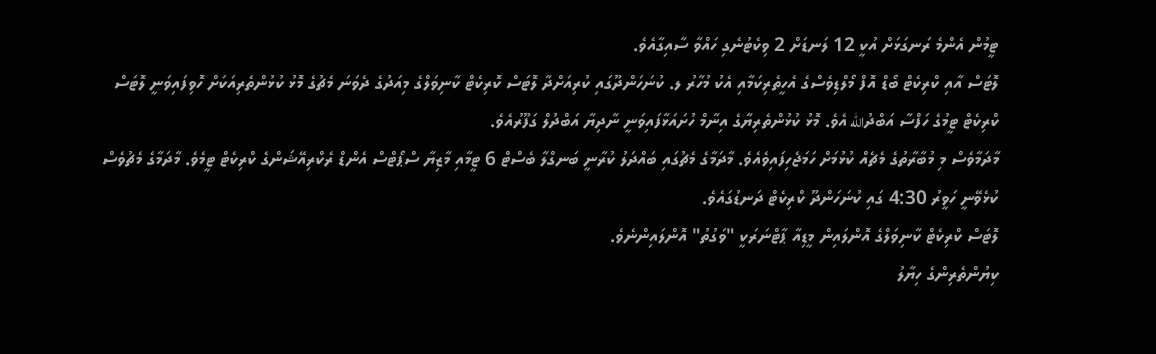ޓީމުން އެންމެ ރަނގަޅަށް އުކީ 12 ލަނޑަށް 2 ވިކެޓުނެގި ހައްވާ ސާއިގާއެވެ.
ލޮޓަސް އާއި ކްރިކެޓް ބޯޑް އޮފް މޯލްޑިވެސްގެ އެހީތެރިކަމާއި އެކު މުހާރު ލ. ކުނަހަންދޫގައި ކުރިއަށްދާ ލޮޓަސް ކޮރިކެޓް ކާނިވަލްގެ މިއަދުގެ ދެވަނަ މެޗުގެ މޮޅު ކުޅުންތެރިއަކަށް ހޮވިފައިވަނީ ލޮޓަސް ކްރިކެޓް ޓީމުގެ ހަފްސާ އަބްދުالله އެވެ. މޮޅު ކުޅުންތެރިޔާގެ އިނާމް ހުށައަޅާފައިވަނީ ނާދިޔާ އަބްދުލް ގަފޫރުއެވެ.
މާދަމާވެސް މި މުބާރާތުގެ މެޗެއް ކުޅުމަށް ހަމަޖެހިފައިވެއެވެ. މާދަމާގެ މެޗުގައި ބައްދަލު ކުރާނީ ބަނގްލާ ބެސްޓް 6 ޓީމާއި މާޒިޔާ ސްޕޯޓްސް އެންޑް ރެކްރިއޭޝަންގެ ކްރިކެޓް ޓީމެވެ. މާދަމާގެ މެޗުވެސް ކުޅެވޭނީ ހަވީރު 4:30 ގައި ކުނަހަންދޫ ކްރިކެޓް ދަނޑުގައެވެ.
ލޮޓަސް ކްރިކެޓް ކާނިވަލްގެ އޮންލައިން މީޑިއާ ޕާޓްނަރަކީ "ވަގުތު" އޮންލައިންނެވެ.
ކިޔުންތެރިންގެ ހިޔާލު